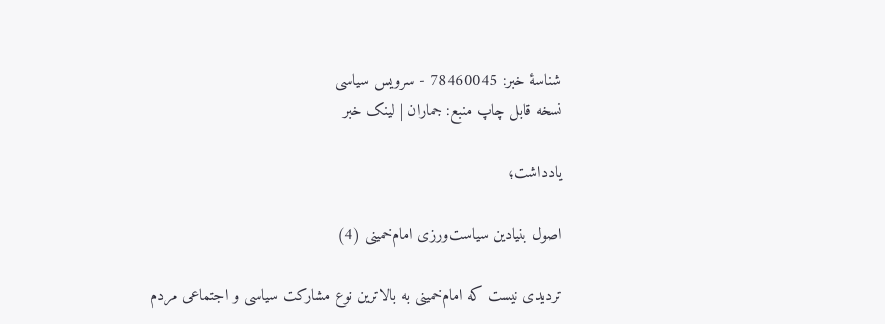شناسهٔ خبر: 78460045 - سرویس سیاسی
نسخه قابل چاپ منبع: جماران | لینک خبر

یادداشت؛

اصول بنیادین سیاست‌ورزی امام‌خمینی (4)

تردیدی نیست که امام‌خمینی به بالاترین نوع مشارکت سیاسی و اجتماعی مردم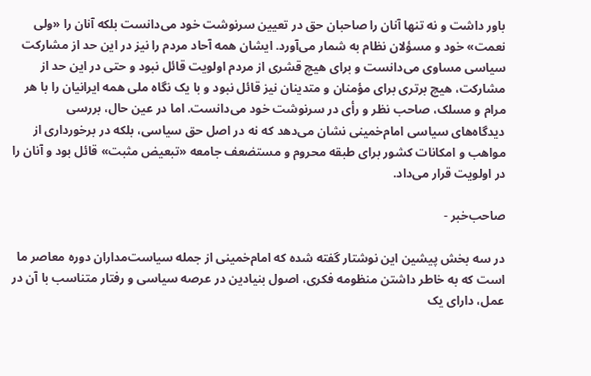باور داشت و نه تنها آنان را صاحبان حق در تعیین سرنوشت خود می‌دانست بلکه آنان را «ولی نعمت» خود و مسؤلان نظام به شمار می‌آورد. ایشان همه آحاد مردم را نیز در این حد از مشارکت سیاسی مساوی می‌دانست و برای هیچ قشری از مردم اولویت قائل نبود و حتی در این حد از مشارکت، هیچ برتری برای مؤمنان و متدینان نیز قائل نبود و با یک نگاه ملی همه ایرانیان را با هر مرام و مسلک، صاحب نظر و رأی در سرنوشت خود می‌دانست. اما در عین حال، بررسی دیدگاه‌های سیاسی امام‌خمینی نشان می‌دهد که نه در اصل حق سیاسی، بلکه در برخورداری از مواهب و امکانات کشور برای طبقه محروم و مستضعف جامعه «تبعیض مثبت» قائل بود و آنان را در اولویت قرار می‌داد.

صاحب‌خبر -

در سه بخش پیشین این نوشتار گفته شده که امام‌خمینی از جمله سیاست‌مداران دوره معاصر ما است که به خاطر داشتن منظومه فکری، اصول بنیادین در عرصه سیاسی و رفتار متناسب با آن در عمل، دارای یک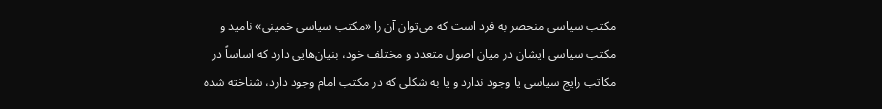مکتب سیاسی منحصر به فرد است که می‌توان آن را «مکتب سیاسی خمینی» نامید و مکتب سیاسی ایشان در میان اصول متعدد و مختلف خود، بنیان‌هایی دارد که اساساً در مکاتب رایج سیاسی یا وجود ندارد و یا به شکلی که در مکتب امام وجود دارد، شناخته شده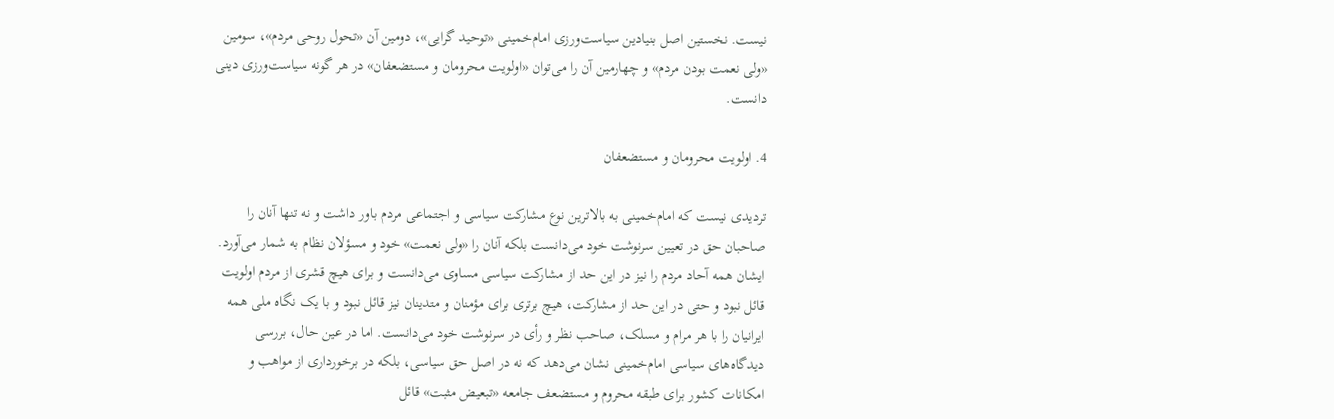نیست. نخستین اصل بنیادین سیاست‌ورزی امام‌خمینی «توحید گرایی»، دومین آن «تحول روحی مردم»، سومین «ولی نعمت بودن مردم» و چهارمین آن را می‌توان «اولویت محرومان و مستضعفان» در هر گونه سیاست‌ورزی دینی دانست.

4. اولویت محرومان و مستضعفان

تردیدی نیست که امام‌خمینی به بالاترین نوع مشارکت سیاسی و اجتماعی مردم باور داشت و نه تنها آنان را صاحبان حق در تعیین سرنوشت خود می‌دانست بلکه آنان را «ولی نعمت» خود و مسؤلان نظام به شمار می‌آورد. ایشان همه آحاد مردم را نیز در این حد از مشارکت سیاسی مساوی می‌دانست و برای هیچ قشری از مردم اولویت قائل نبود و حتی در این حد از مشارکت، هیچ برتری برای مؤمنان و متدینان نیز قائل نبود و با یک نگاه ملی همه ایرانیان را با هر مرام و مسلک، صاحب نظر و رأی در سرنوشت خود می‌دانست. اما در عین حال، بررسی دیدگاه‌های سیاسی امام‌خمینی نشان می‌دهد که نه در اصل حق سیاسی، بلکه در برخورداری از مواهب و امکانات کشور برای طبقه محروم و مستضعف جامعه «تبعیض مثبت» قائل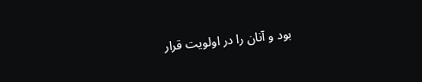بود و آنان را در اولویت قرار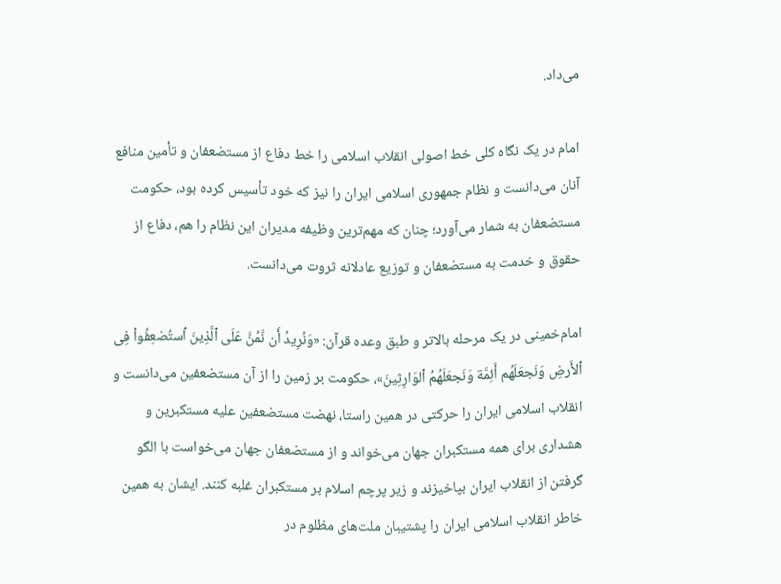می‌داد.

امام در یک نگاه کلی خط اصولی انقلاب اسلامی را خط دفاع از مستضعفان و تأمین منافع آنان می‌دانست و نظام جمهوری اسلامی ایران را نیز که خود تأسیس کرده بود، حکومت مستضعفان به شمار می‌آورد؛ چنان که مهم‌ترین وظیفه مدیران این نظام را هم، دفاع از حقوق و خدمت به مستضعفان و توزیع عادلانه ثروت می‌دانست.

امام‌خمینی در یک مرحله بالاتر و طبق وعده قرآن: «وَنُرِیدُ أَن نَّمُنَّ عَلَى ٱلَّذِینَ ٱستُضعِفُواْ فِی ٱلأَرضِ وَنَجعَلَهُم أَئِمَّة وَنَجعَلَهُمُ ٱلوَارِثِینَ»، حکومت بر زمین را از آن مستضعفین می‌دانست و انقلاب اسلامی ایران را حرکتی در همین راستا، نهضت مستضعفین علیه مستکبرین و هشداری برای همه مستکبران جهان می‌خواند و از مستضعفان جهان می‌خواست با الگو گرفتن از انقلاب ایران بپاخیزند و زیر پرچم اسلام بر مستکبران غلبه کنند. ایشان به همین خاطر انقلاب اسلامی ایران را پشتیبان ملت‌های مظلوم در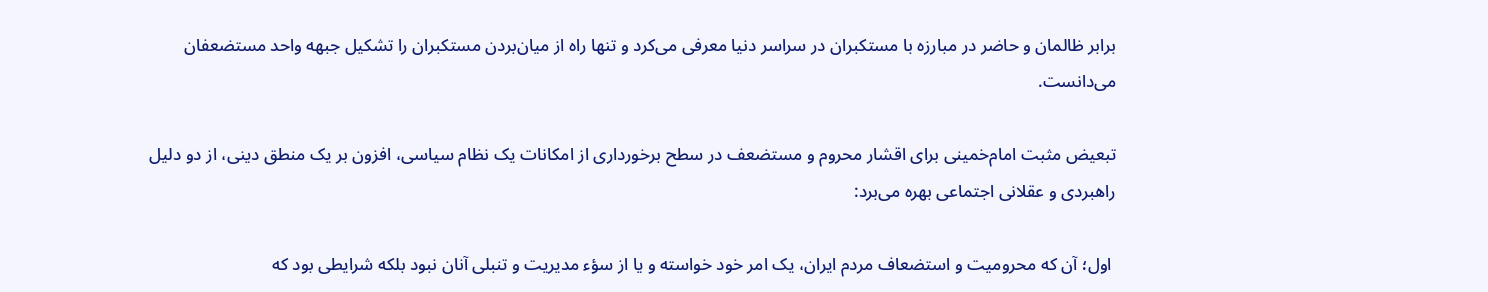برابر ظالمان و حاضر در مبارزه با مستکبران در سراسر دنیا معرفی می‌کرد و تنها راه از میان‌بردن مستکبران را تشکیل جبهه واحد مستضعفان می‌دانست.

تبعیض مثبت امام‌خمینی برای اقشار محروم و مستضعف در سطح برخورداری از امکانات یک نظام سیاسی، افزون بر یک منطق دینی، از دو دلیل راهبردی و عقلانی اجتماعی بهره می‌برد:

 اول؛ آن که محرومیت و استضعاف مردم ایران، یک امر خود خواسته و یا از سؤء مدیریت و تنبلی آنان نبود بلکه شرایطی بود که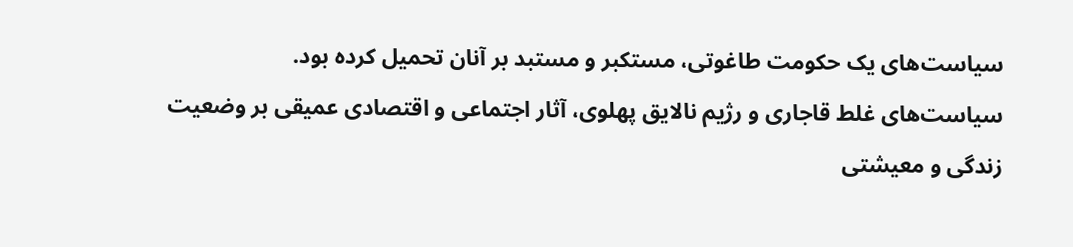سیاست‌های یک حکومت طاغوتی، مستکبر و مستبد بر آنان تحمیل کرده بود. سیاست‌های غلط قاجاری و رژیم نالایق پهلوی، آثار اجتماعی و اقتصادی عمیقی بر وضعیت زندگی و معیشتی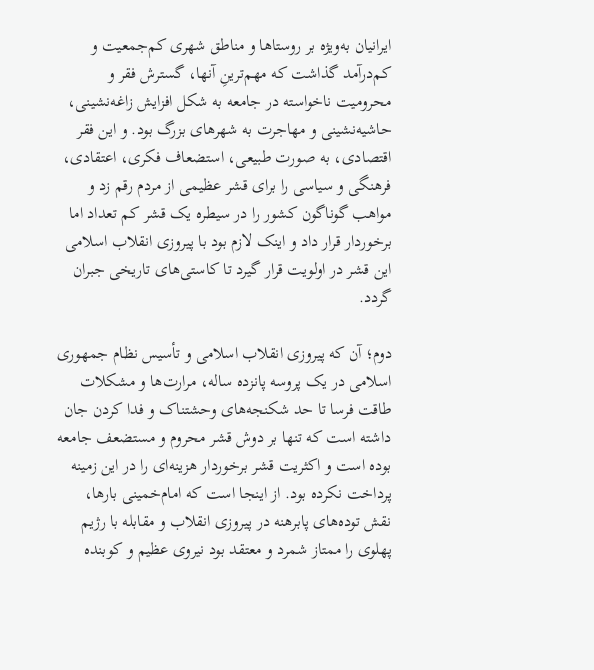ایرانیان به‌ویژه بر روستاها و مناطق شهری کم‌جمعیت و کم‌درآمد گذاشت که مهم‌ترینِ آنها، گسترش فقر و محرومیت ناخواسته در جامعه به شکل افزایش زاغه‌نشینی، حاشیه‌نشینی و مهاجرت به شهرهای بزرگ بود. و این فقر اقتصادی، به صورت طبیعی، استضعاف فکری، اعتقادی، فرهنگی و سیاسی را برای قشر عظیمی از مردم رقم زد و مواهب گوناگون کشور را در سیطره یک قشر کم تعداد اما برخوردار قرار داد و اینک لازم بود با پیروزی انقلاب اسلامی این قشر در اولویت قرار گیرد تا کاستی‌های تاریخی جبران گردد.

دوم؛ آن که پیروزی انقلاب اسلامی و تأسیس نظام جمهوری اسلامی در یک پروسه پانزده ساله، مرارت‌ها و مشکلات طاقت فرسا تا حد شکنجه‌های وحشتناک و فدا کردن جان داشته است که تنها بر دوش قشر محروم و مستضعف جامعه بوده است و اکثریت قشر برخوردار هزینه‌ای را در این زمینه پرداخت نکرده بود. از اینجا است که امام‌خمینی بارها، نقش توده‌های پابرهنه در پیروزی انقلاب و مقابله با رژیم پهلوی را ممتاز شمرد و معتقد بود نیروی عظیم و کوبنده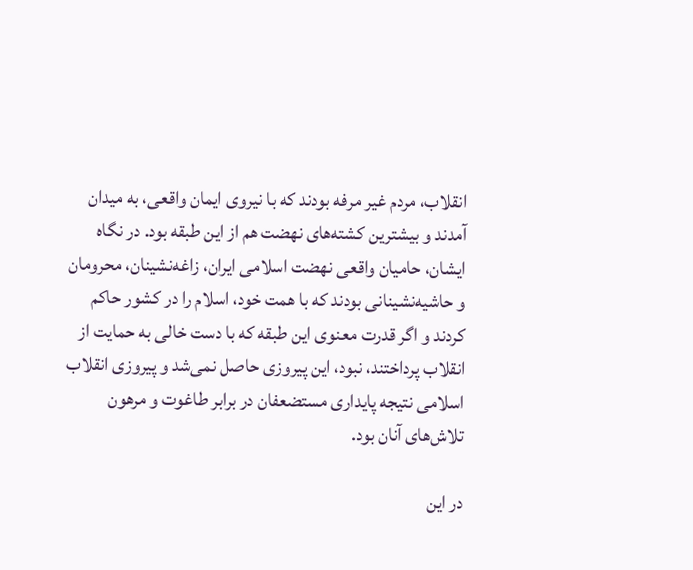انقلاب، مردم غیر مرفه بودند که با نیروی ایمان واقعی، به میدان آمدند و بیشترین کشته‌های نهضت هم از این طبقه بود. در نگاه ایشان، حامیان واقعی نهضت اسلامی ایران، زاغه‌نشینان، محرومان و حاشیه‌نشینانی بودند که با همت خود، اسلام را در کشور حاکم کردند و اگر قدرت معنوی این طبقه که با دست خالی به حمایت از انقلاب پرداختند، نبود، این پیروزی حاصل نمی‌شد و پیروزی انقلاب اسلامی نتیجه پایداری مستضعفان در برابر طاغوت و مرهون تلاش‌های آنان بود.

در این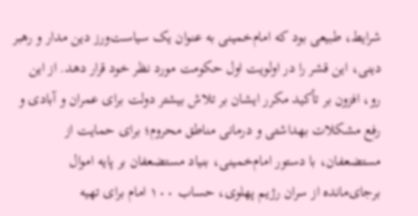شرایط، طبیعی بود که امام‌خمینی به عنوان یک سیاست‌ورز دین مدار و رهبر دینی، این قشر را در اولویت اول حکومت مورد نظر خود قرار دهد. از این رو، افزون بر تأکید مکرر ایشان بر تلاش بیشتر دولت برای عمران و آبادی و رفع مشکلات بهداشتی و درمانی مناطق محروم؛ برای حمایت از مستضعفان، با دستور امام‌خمینی، بنیاد مستضعفان بر پایه اموال برجای‌مانده از سران رژیم پهلوی، حساب ۱۰۰ امام برای تهیه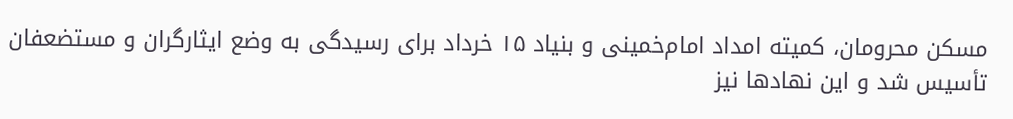مسکن محرومان، کمیته امداد امام‌خمینی و بنیاد ۱۵ خرداد برای رسیدگی به وضع ایثارگران و مستضعفان تأسیس شد و این نهادها نیز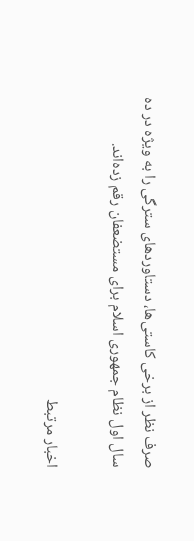صرف نظر از برخی کاستی‌ها، دستاوردهای سترگی را به ویژه در ده سال اول نظام جمهوری اسلام برای مستضعفان رقم زده‌اند.

اخبار مرتبط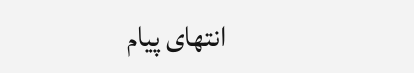انتهای پیام